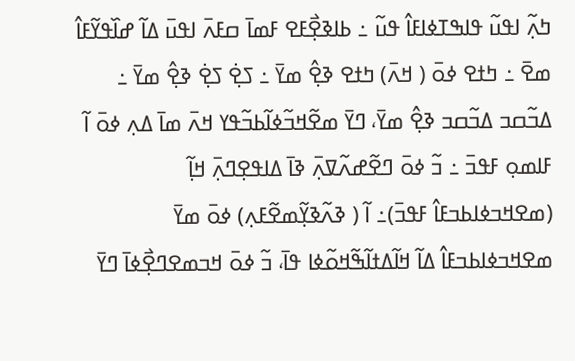ߤߍ߲߬ ߊߟߎ߬ ߟߊߒߠߦߊߓߊ߮ ߟߎ߬ ߸ ߕߊߢߐ߲߯ߓߐ ߓߘߊ߫ ߛߓߍ߫ ߊߟߎ߫ ߡߊ߬ ߝߊ߰ߟߌ߬ߓߊ߮ ߘߐ߫ ߸ ߤߙߐ ߦߋ߫ ( ߞߍ߫) ߤߙߐ ߢߐ߲߮ ߘߌ߫ ߸ ߖߐ߲߭ ߖߐ߲߭ ߢߐ߲߮ ߘߌ߫ ߸ ߡߏ߬ߛߏ ߡߏ߬ߛߏ ߢߐ߲߮ ߘߌ߫، ߣߌ߫ ߘߐ߬ߞߏ߬ߦߊ߬ߕߏ߬ߟߌ ߞߍ߫ ߘߊ߫ ߡߍ߲ ߦߋ߫ ߊ߬ ߓߊߘߋ߲ ߓߟߏ߫ ߸ ߏ߬ ߦߋ߫ ߣߐ߬ߝߍ߬ߜߍ߲߫ ߢߊ߫ ߡߊߟߐ߲ߣߍ߲߫ ߞߊ߲߬ (ߘߐߞߏߦߊߕߏߓߊ߮ ߓߟߏ߫)߸ ߊ߬ ( ߢߍ߬ߢߌ߲߬ߘߐ߬ߓߍ߲) ߦߋ߫ ߘߌ߫ ߘߐߞߏߦߊߕߏߓߊ߮ ߡߊ߬ ߞߊ߬ߡߙߊ߬ߒ߬ߞߋ߬ߦߊ ߟߊ߫، ߏ߬ ߦߋ߫ ߞߏߘߐߣߐ߲߯ߦߊ߫ ߣߌ߫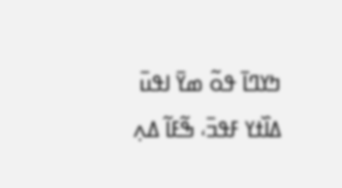ߤߌߣߊ߫ ߟߋ߬ ߘߌ߫ ߊߟߎ߫ ߡߊ߰ߙߌ ߓߟߏ߫، ߒ߬ߓߊ߬ ߡߍ߲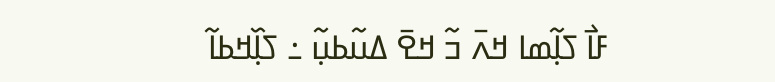ߓߊ߯ ߖߊ߲߬ߘߊ ߞߍ߫ ߏ߬ ߞߐ߫ ߡߎ߬ߕߎ߲߬ ߸ ߖߊ߲߰ߞߕߊ߬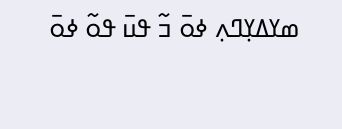ߘߌߡߌ߲ߣߍ߲ ߦߋ߫ ߏ߬ ߟߎ߫ ߟߋ߬ ߦߋ߫